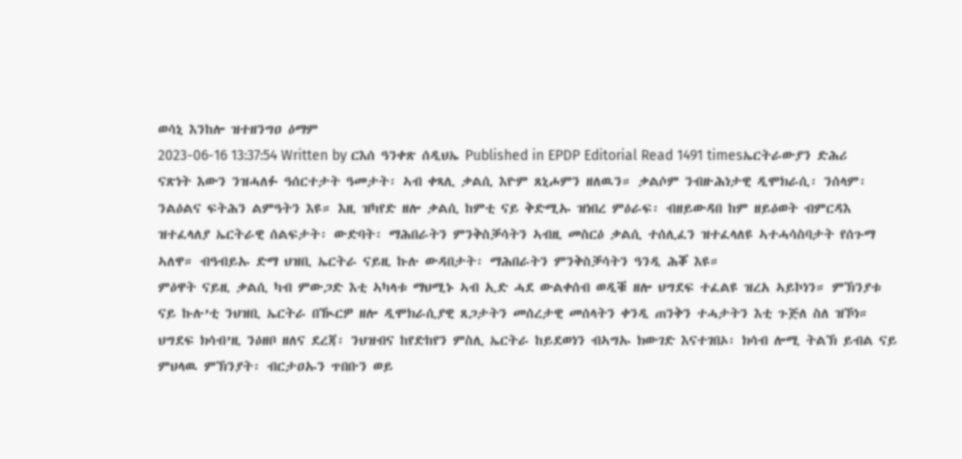ወሳኒ እንከሎ ዝተዘንግዐ ዕማም
2023-06-16 13:37:54 Written by ርእሰ ዓንቀጽ ሰዲህኤ Published in EPDP Editorial Read 1491 timesኤርትራውያን ድሕሪ ናጽነት እውን ንዝሓለፉ ዓሰርተታት ዓመታት፡ ኣብ ቀጻሊ ቃልሲ እዮም ጸኒሖምን ዘለዉን። ቃልሶም ንብዙሕነታዊ ዲሞክራሲ፡ ንሰላም፡ ንልዕልና ፍትሕን ልምዓትን እዩ። እዚ ዝካየድ ዘሎ ቃልሲ ከምቲ ናይ ቅድሚኡ ዝነበረ ምዕራፍ፡ ብዘይውዳበ ከም ዘይዕወት ብምርዳእ ዝተፈላለያ ኤርትራዊ ሰልፍታት፡ ውድባት፡ ማሕበራትን ምንቅስቓሳትን ኣብዚ መስርዕ ቃልሲ ተሰሊፈን ዝተፈላለዩ ኣተሓሳስባታት የሰጉማ ኣለዋ። ብዓብይኡ ድማ ህዝቢ ኤርትራ ናይዚ ኩሉ ውዳበታት፡ ማሕበራትን ምንቅስቓሳትን ዓንዲ ሕቖ እዩ።
ምዕዋት ናይዚ ቃልሲ ካብ ምውጋድ እቲ ኣካላቱ ማህሚኑ ኣብ ኢድ ሓደ ውልቀሰብ ወዲቑ ዘሎ ህግደፍ ተፈልዩ ዝረአ ኣይኮነን። ምኽንያቱ ናይ ኩሉ’ቲ ንህዝቢ ኤርትራ በዂርዎ ዘሎ ዲሞክራሲያዊ ጸጋታትን መሰረታዊ መሰላትን ቀንዲ ጠንቅን ተሓታትን እቲ ጉጅለ ስለ ዝኾነ። ህግደፍ ክሳብ’ዚ ንዕዘቦ ዘለና ደረጃ፡ ንህዝብና ከየድከየን ምስሊ ኤርትራ ከይደወነን ብኣግኡ ክውገድ እናተገበኦ፡ ክሳብ ሎሚ ትልኽ ይብል ናይ ምህላዉ ምኽንያት፡ ብርታዐኡን ጥበቡን ወይ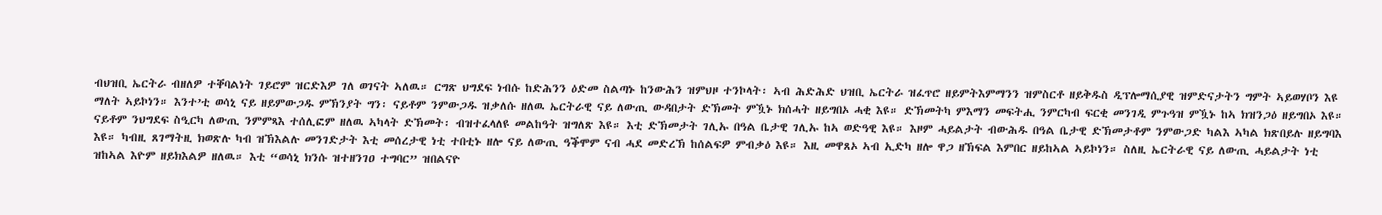ብህዝቢ ኤርትራ ብዘለዎ ተቐባልነት ገይሮም ዝርድእዎ ገለ ወገናት ኣለዉ። ርግጽ ህግደፍ ነብሱ ከድሕንን ዕድመ ስልጣኑ ከንውሕን ዝምህዞ ተንኮላት፡ ኣብ ሕድሕድ ህዝቢ ኤርትራ ዝፈጥሮ ዘይምትእምማንን ዝምስርቶ ዘይቅዱስ ዲፕሎማሲያዊ ዝምድናታትን ግምት ኣይወሃቦን እዩ ማለት ኣይኮነን። እንተ’ቲ ወሳኒ ናይ ዘይምውጋዱ ምኽንያት ግን፡ ናይቶም ንምውጋዱ ዝቃለሱ ዘለዉ ኤርትራዊ ናይ ለውጢ ውዳበታት ድኽመት ምዃኑ ክሰሓት ዘይግበኦ ሓቂ እዩ። ድኽመትካ ምእማን መፍትሒ ንምርካብ ፍርቂ መንገዲ ምጉዓዝ ምዃኑ ከኣ ክዝንጋዕ ዘይግበኦ እዩ።
ናይቶም ንህግደፍ ስዒርካ ለውጢ ንምምጻእ ተሰሊፎም ዘለዉ ኣካላት ድኽመት፡ ብዝተፈላለዩ መልከዓት ዝግለጽ እዩ። እቲ ድኽመታት ገሊኡ በዓል ቤታዊ ገሊኡ ከኣ ወድዓዊ እዩ። እዞም ሓይልታት ብውሕዱ በዓል ቤታዊ ድኽመታቶም ንምውጋድ ካልእ ኣካል ክጽበይሉ ዘይግባእ እዩ። ካብዚ ጸገማትዚ ክወጽሉ ካብ ዝኽእልሉ መንገድታት እቲ መሰረታዊ ነቲ ተበቲኑ ዘሎ ናይ ለውጢ ዓቕሞም ናብ ሓደ መድረኽ ከሰልፍዎ ምብቃዕ እዩ። እዚ መዋጸኦ ኣብ ኢድካ ዘሎ ዋጋ ዘኽፍል እምበር ዘይከኣል ኣይኮነን። ስለዚ ኤርትራዊ ናይ ለውጢ ሓይልታት ነቲ ዝከኣል እዮም ዘይክእልዎ ዘለዉ። እቲ “ወሳኒ ክንሱ ዝተዘንገዐ ተግባር” ዝበልናዮ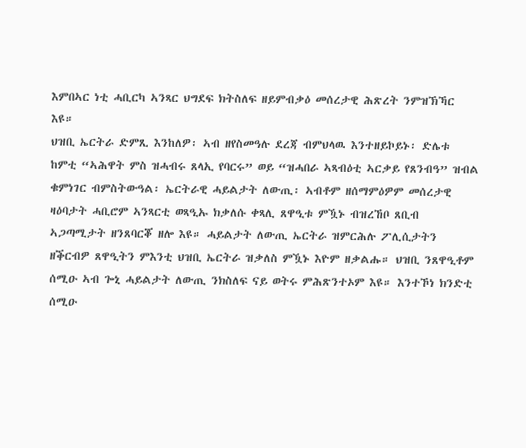እምበኣር ነቲ ሓቢርካ ኣንጻር ህግደፍ ክትስለፍ ዘይምብቃዕ መሰረታዊ ሕጽረት ንምዝኽኻር እዩ።
ህዝቢ ኤርትራ ድምጺ እንከለዎ፡ ኣብ ዘየስመዓሉ ደረጃ ብምህላዉ እንተዘይኮይኑ፡ ድሌቱ ከምቲ “ኣሕዋት ምስ ዝሓብሩ ጸላኢ የባርሩ” ወይ “ዝሓበራ ኣጻብዕቲ ኣርቃይ የጸንብዓ” ዝብል ቁምነገር ብምስትውዓል፡ ኤርትራዊ ሓይልታት ለውጢ፡ ኣብቶም ዘሰማምዕዎም መሰረታዊ ዛዕባታት ሓቢሮም ኣንጻርቲ ወጻዒኡ ክቃለሱ ቀጻሊ ጸዋዒቱ ምዃኑ ብዝረኸቦ ጸቢብ ኣጋጣሚታት ዘንጸባርቖ ዘሎ እዩ። ሓይልታት ለውጢ ኤርትራ ዝምርሕሉ ፖሊሲታትን ዘቕርብዎ ጸዋዒትን ምእንቲ ህዝቢ ኤርትራ ዝቃለስ ምዃኑ እዮም ዘቃልሑ። ህዝቢ ንጸዋዒቶም ሰሚዑ ኣብ ጐኒ ሓይልታት ለውጢ ንክስለፍ ናይ ወትሩ ምሕጽንተኦም እዩ። እንተኾነ ክንድቲ ሰሚዑ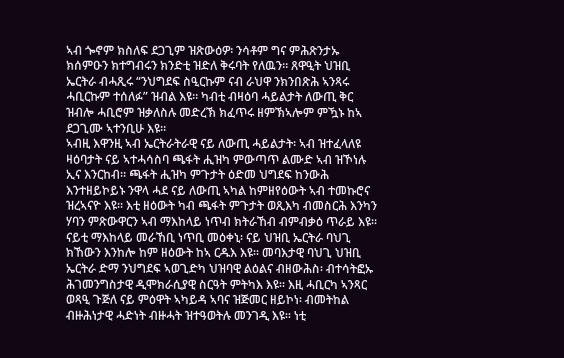ኣብ ጐኖም ክስለፍ ደጋጊም ዝጽውዕዎ፡ ንሳቶም ግና ምሕጽንታኡ ክሰምዑን ክተግብሩን ክንድቲ ዝድለ ቅሩባት የለዉን። ጸዋዒት ህዝቢ ኤርትራ ብሓጺሩ “ንህግደፍ ስዒርኩም ናብ ራህዋ ንክንበጽሕ ኣንጻሩ ሓቢርኩም ተሰለፉ” ዝብል እዩ። ካብቲ ብዛዕባ ሓይልታት ለውጢ ቅር ዝብሎ ሓቢሮም ዝቃለስሉ መድረኽ ክፈጥሩ ዘምኽኣሎም ምዃኑ ከኣ ደጋጊሙ ኣተንቢሁ እዩ።
ኣብዚ እዋንዚ ኣብ ኤርትራትራዊ ናይ ለውጢ ሓይልታት፡ ኣብ ዝተፈላለዩ ዛዕባታት ናይ ኣተሓሳስባ ጫፋት ሒዝካ ምውጣጥ ልሙድ ኣብ ዝኾነሉ ኢና እንርከብ። ጫፋት ሒዝካ ምጉታት ዕድመ ህግደፍ ከንውሕ እንተዘይኮይኑ ንዋላ ሓደ ናይ ለውጢ ኣካል ከምዘየዕውት ኣብ ተመኩሮና ዝረኣናዮ እዩ። እቲ ዘዕውት ካብ ጫፋት ምጉታት ወጺእካ ብመስርሕ እንካን ሃባን ምጽውዋርን ኣብ ማእከላይ ነጥብ ክትራኸብ ብምብቃዕ ጥራይ እዩ። ናይቲ ማእከላይ መራኸቢ ነጥቢ መዕቀኒ፡ ናይ ህዝቢ ኤርትራ ባህጊ ክኸውን እንከሎ ከም ዘዕውት ከኣ ርዱእ እዩ። መባእታዊ ባህጊ ህዝቢ ኤርትራ ድማ ንህግደፍ ኣወጊድካ ህዝባዊ ልዕልና ብዘውሕስ፡ ብተሳትፎኡ ሕገመንግስታዊ ዲሞክራሲያዊ ስርዓት ምትካእ እዩ። እዚ ሓቢርካ ኣንጻር ወጻዒ ጉጅለ ናይ ምዕዋት ኣካይዳ ኣባና ዝጅመር ዘይኮነ፡ ብመትከል ብዙሕነታዊ ሓድነት ብዙሓት ዝተዓወትሉ መንገዲ እዩ። ነቲ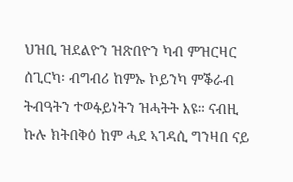ህዝቢ ዝደልዮን ዝጽበዮን ካብ ምዝርዛር ሰጊርካ፡ ብግብሪ ከምኡ ኮይንካ ምቕራብ ትብዓትን ተወፋይነትን ዝሓትት እዩ። ናብዚ ኩሉ ክትበቅዕ ከም ሓደ ኣገዳሲ ግንዛበ ናይ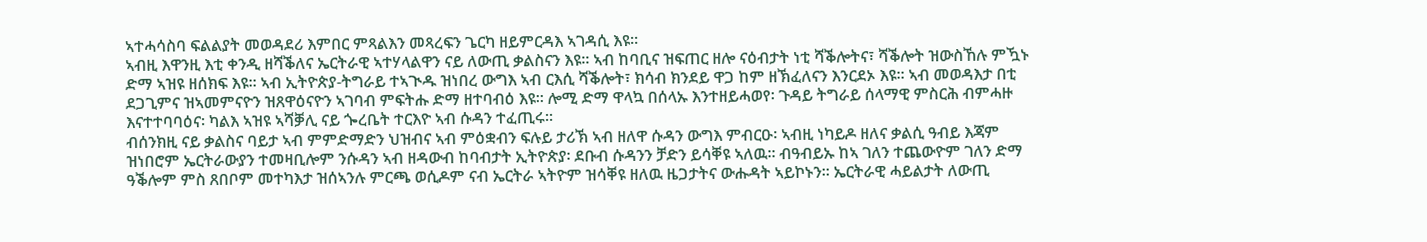ኣተሓሳስባ ፍልልያት መወዳደሪ እምበር ምጻልእን መጻረፍን ጌርካ ዘይምርዳእ ኣገዳሲ እዩ።
ኣብዚ እዋንዚ እቲ ቀንዲ ዘሻቕለና ኤርትራዊ ኣተሃላልዋን ናይ ለውጢ ቃልስናን እዩ። ኣብ ከባቢና ዝፍጠር ዘሎ ናዕብታት ነቲ ሻቕሎትና፣ ሻቕሎት ዝውስኸሉ ምዃኑ ድማ ኣዝዩ ዘሰክፍ እዩ። ኣብ ኢትዮጵያ-ትግራይ ተኣጒዱ ዝነበረ ውግእ ኣብ ርእሲ ሻቕሎት፣ ክሳብ ክንደይ ዋጋ ከም ዘኽፈለናን እንርደኦ እዩ። ኣብ መወዳእታ በቲ ደጋጊምና ዝኣመምናዮን ዝጸዋዕናዮን ኣገባብ ምፍትሑ ድማ ዘተባብዕ እዩ። ሎሚ ድማ ዋላኳ በሰላኡ እንተዘይሓወየ፡ ጉዳይ ትግራይ ሰላማዊ ምስርሕ ብምሓዙ እናተተባባዕና፡ ካልእ ኣዝዩ ኣሻቓሊ ናይ ጐረቤት ተርእዮ ኣብ ሱዳን ተፈጢሩ።
ብሰንክዚ ናይ ቃልስና ባይታ ኣብ ምምድማድን ህዝብና ኣብ ምዕቋብን ፍሉይ ታሪኽ ኣብ ዘለዋ ሱዳን ውግእ ምብርዑ፡ ኣብዚ ነካይዶ ዘለና ቃልሲ ዓብይ እጃም ዝነበሮም ኤርትራውያን ተመዛቢሎም ንሱዳን ኣብ ዘዳውብ ከባብታት ኢትዮጵያ፡ ደቡብ ሱዳንን ቻድን ይሳቐዩ ኣለዉ። ብዓብይኡ ከኣ ገለን ተጨውዮም ገለን ድማ ዓቕሎም ምስ ጸበቦም መተካእታ ዝሰኣንሉ ምርጫ ወሲዶም ናብ ኤርትራ ኣትዮም ዝሳቐዩ ዘለዉ ዜጋታትና ውሑዳት ኣይኮኑን። ኤርትራዊ ሓይልታት ለውጢ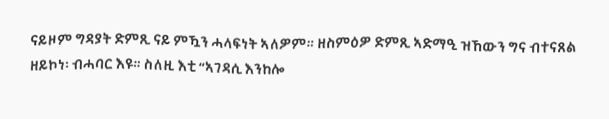ናይዞም ግዳያት ድምጺ ናይ ምዃን ሓላፍነት ኣለዎም። ዘስምዕዎ ድምጺ ኣድማዒ ዝኸውን ግና ብተናጸል ዘይኮነ፡ ብሓባር እዩ። ስለዚ እቲ “ኣገዳሲ እንከሎ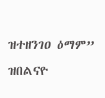ዝተዘንገዐ ዕማም” ዝበልናዮ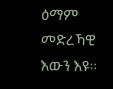ዕማም መድረኻዊ እውን እዩ።